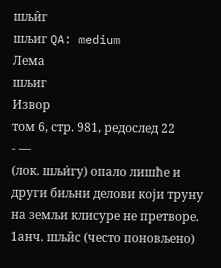шљи̑г
шљиг QA: medium
Лема
шљиг
Извор
том 6, стр. 981, редослед 22
- —
(лок. шљи́гу) опало лишће и други биљни делови који труну на земљи клисуре не претворе. 1анч. шљи̏с (често поновљено)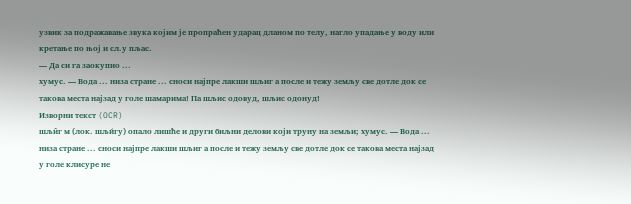узвик за подражавање звука којим је пропраћен ударац дланом по телу, нагло упадање у воду или кретање по њој и сл.у пљас.
— Да си га заокупио ...
хумус. — Вода ... низа стране ... сноси најпре лакши шљиг а после и тежу земљу све дотле док се такова места најзад у голе шамарима! Па шљис одовуд, шљис одонуд!
Изворни текст (OCR)
шљи̑г м (лок. шљи́гу) опало лишће и други биљни делови који труну на земљи; хумус. — Вода ... низа стране ... сноси најпре лакши шљиг а после и тежу земљу све дотле док се такова места најзад у голе клисуре не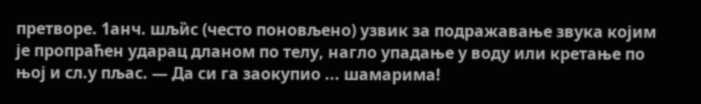претворе. 1анч. шљи̏с (често поновљено) узвик за подражавање звука којим је пропраћен ударац дланом по телу, нагло упадање у воду или кретање по њој и сл.у пљас. — Да си га заокупио ... шамарима!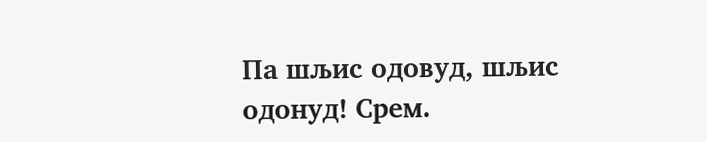Па шљис одовуд, шљис одонуд! Срем.